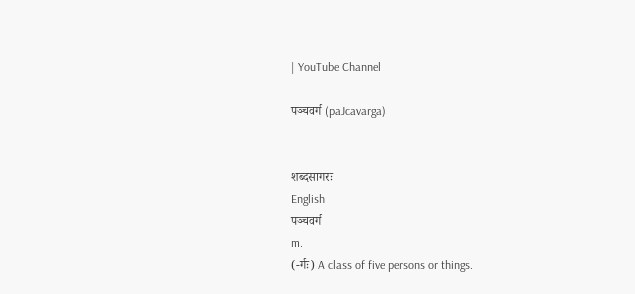| YouTube Channel

पञ्चवर्ग (paJcavarga)


शब्दसागरः
English
पञ्चवर्ग
m.
(-र्गः) A class of five persons or things.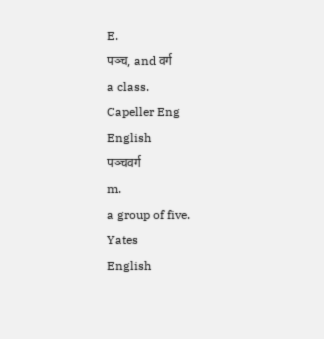E.
पञ्च, and वर्ग
a class.
Capeller Eng
English
पञ्चवर्ग
m.
a group of five.
Yates
English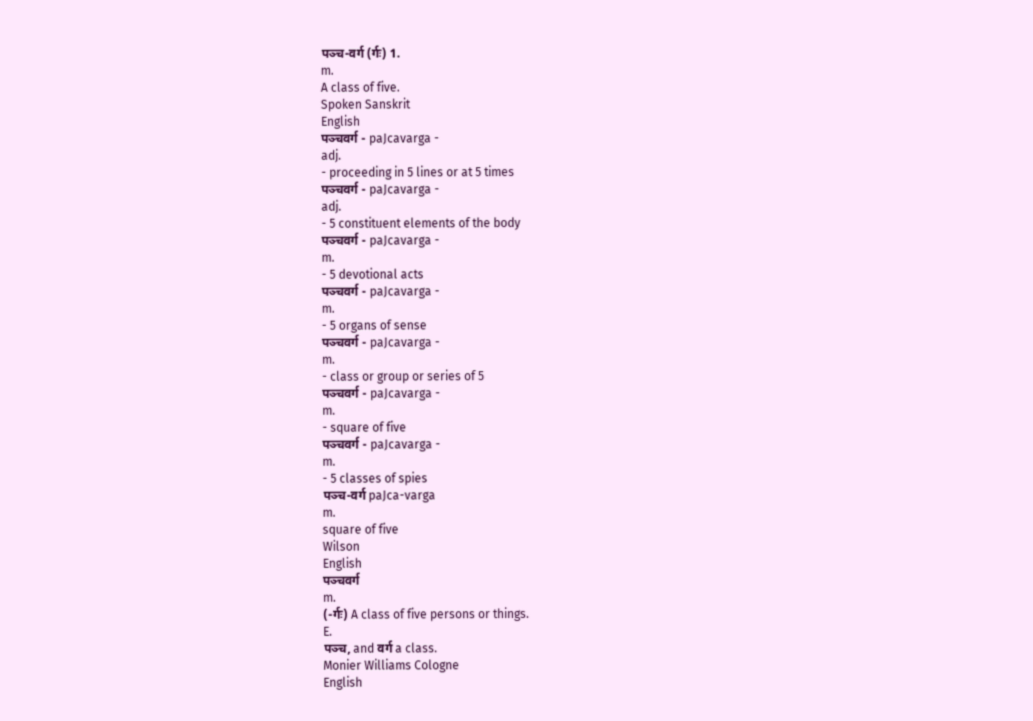पञ्च-वर्ग (र्गः) 1.
m.
A class of five.
Spoken Sanskrit
English
पञ्चवर्ग - paJcavarga -
adj.
- proceeding in 5 lines or at 5 times
पञ्चवर्ग - paJcavarga -
adj.
- 5 constituent elements of the body
पञ्चवर्ग - paJcavarga -
m.
- 5 devotional acts
पञ्चवर्ग - paJcavarga -
m.
- 5 organs of sense
पञ्चवर्ग - paJcavarga -
m.
- class or group or series of 5
पञ्चवर्ग - paJcavarga -
m.
- square of five
पञ्चवर्ग - paJcavarga -
m.
- 5 classes of spies
पञ्च-वर्ग paJca-varga
m.
square of five
Wilson
English
पञ्चवर्ग
m.
(-र्गः) A class of five persons or things.
E.
पञ्च, and वर्ग a class.
Monier Williams Cologne
English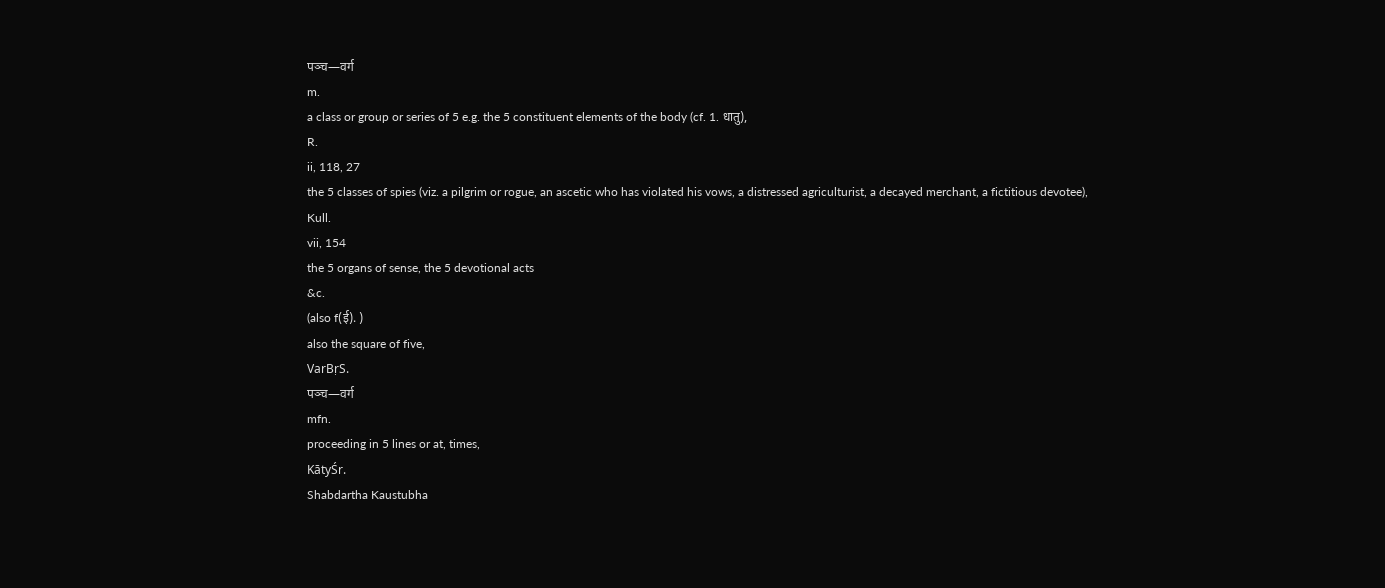पञ्च—वर्ग
m.
a class or group or series of 5 e.g. the 5 constituent elements of the body (cf. 1. धातु),
R.
ii, 118, 27
the 5 classes of spies (viz. a pilgrim or rogue, an ascetic who has violated his vows, a distressed agriculturist, a decayed merchant, a fictitious devotee),
Kull.
vii, 154
the 5 organs of sense, the 5 devotional acts
&c.
(also f(ई). )
also the square of five,
VarBṛS.
पञ्च—वर्ग
mfn.
proceeding in 5 lines or at, times,
KātyŚr.
Shabdartha Kaustubha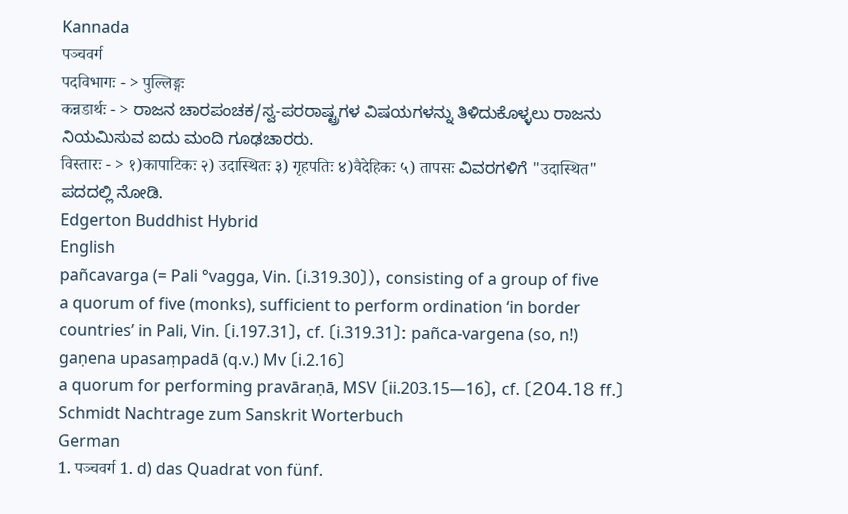Kannada
पञ्चवर्ग
पदविभागः - > पुल्लिङ्गः
कन्नडार्थः - > ರಾಜನ ಚಾರಪಂಚಕ/ಸ್ವ-ಪರರಾಷ್ಟ್ರಗಳ ವಿಷಯಗಳನ್ನು ತಿಳಿದುಕೊಳ್ಳಲು ರಾಜನು ನಿಯಮಿಸುವ ಐದು ಮಂದಿ ಗೂಢಚಾರರು.
विस्तारः - > १)कापाटिकः २) उदास्थितः ३) गृहपतिः ४)वैदेहिकः ५) तापसः ವಿವರಗಳಿಗೆ "उदास्थित" ಪದದಲ್ಲಿ ನೋಡಿ.
Edgerton Buddhist Hybrid
English
pañcavarga (= Pali °vagga, Vin. 〔i.319.30〕), consisting of a group of five
a quorum of five (monks), sufficient to perform ordination ‘in border countries’ in Pali, Vin. 〔i.197.31〕, cf. 〔i.319.31〕: pañca-vargena (so, n!) gaṇena upasaṃpadā (q.v.) Mv 〔i.2.16〕
a quorum for performing pravāraṇā, MSV 〔ii.203.15—16〕, cf. 〔204.18 ff.〕
Schmidt Nachtrage zum Sanskrit Worterbuch
German
1. पञ्चवर्ग 1. d) das Quadrat von fünf.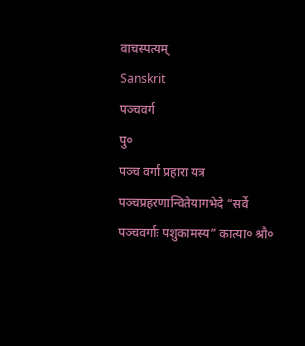वाचस्पत्यम्
Sanskrit
पञ्चवर्ग
पु०
पञ्च वर्गा प्रहारा यत्र पञ्चप्रहरणान्वितेयागभेदे “सर्वे पञ्चवर्गाः पशुकामस्य” कात्या० श्रौ०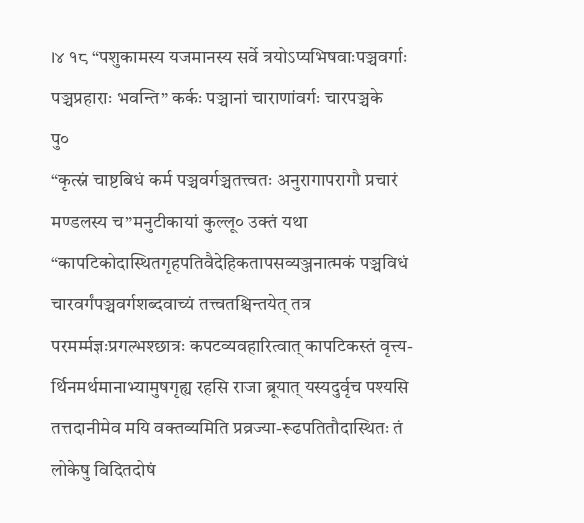।४ १८ “पशुकामस्य यजमानस्य सर्वे त्रयोऽप्यभिषवाःपञ्चवर्गाः पञ्चप्रहाराः भवन्ति” कर्कः पञ्चानां चाराणांवर्गः चारपञ्चके
पु०
“कृत्स्नं चाष्टबिधं कर्म पञ्चवर्गञ्चतत्त्वतः अनुरागापरागौ प्रचारं मण्डलस्य च”मनुटीकायां कुल्लू० उक्तं यथा “कापटिकोदास्थितगृहपतिवैदेहिकतापसव्यञ्जनात्मकं पञ्चविधं चारवर्गंपञ्चवर्गशब्दवाच्यं तत्त्वतश्चिन्तयेत् तत्र परमर्म्मज्ञःप्रगल्भश्छात्रः कपटव्यवहारित्वात् कापटिकस्तं वृत्त्य-र्थिनमर्थमानाभ्यामुषगृह्य रहसि राजा ब्रूयात् यस्यदुर्वृच पश्यसि तत्तदानीमेव मयि वक्तव्यमिति प्रव्रज्या-रूढपतितौदास्थितः तं लोकेषु विदितदोषं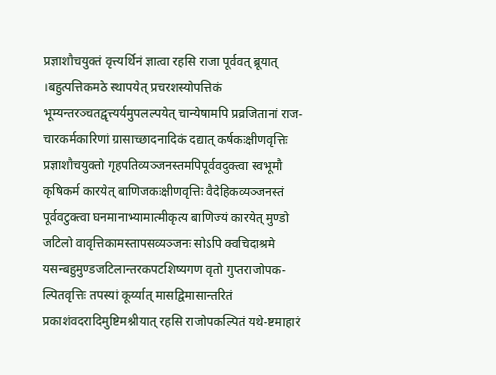प्रज्ञाशौचयुक्तं वृत्त्यर्थिनं ज्ञात्वा रहसि राजा पूर्ववत् ब्रूयात् ।बहुत्पत्तिकमठे स्थापयेत् प्रचरशस्योपत्तिकं भूम्यन्तरञ्चतद्वृत्त्यर्यमुपलल्पयेत् चान्येषामपि प्रव्रजितानां राज-चारकर्मकारिणां ग्रासाच्छादनादिकं दद्यात् कर्षकःक्षीणवृत्तिः प्रज्ञाशौचयुक्तो गृहपतिव्यञ्जनस्तमपिपूर्ववदुक्त्वा स्वभूमौ कृषिकर्म कारयेत् बाणिजकःक्षीणवृत्तिः वैदेहिकव्यञ्जनस्तं पूर्ववटुक्त्वा घनमानाभ्यामात्मीकृत्य बाणिज्यं कारयेत् मुण्डो जटिलो वावृत्तिकामस्तापसव्यञ्जनः सोऽपि क्वचिदाश्रमे यसन्बहुमुण्डजटिलान्तरकपटशिष्यगण वृतो गुप्तराजोपक-ल्पितवृत्तिः तपस्यां कूर्य्यात् मासद्विमासान्तरितं प्रकाशंवदरादिमुष्टिमश्नीयात् रहसि राजोपकल्पितं यथे-ष्टमाहारं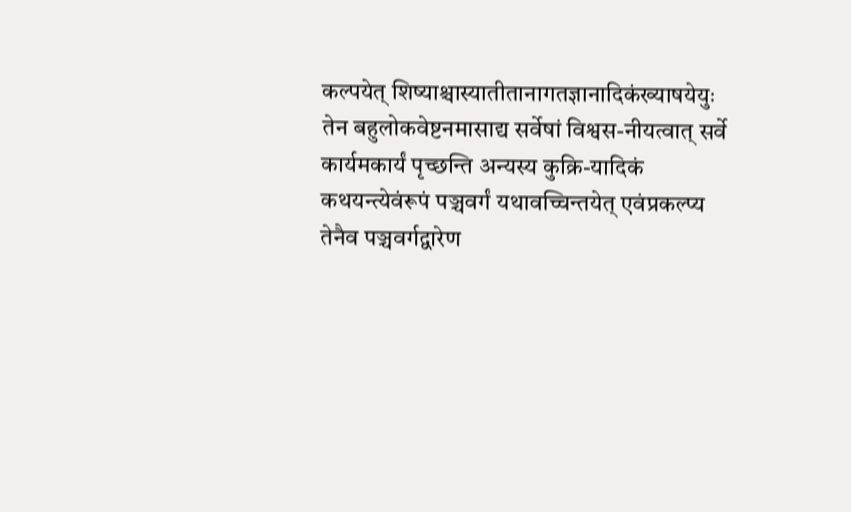कल्पयेत् शिष्याश्चास्यातीतानागतज्ञानादिकंख्याषयेयुः तेन बहुलोकवेष्टनमासाद्य सर्वेषां विश्वस-नीयत्वात् सर्वे कार्यमकार्यं पृच्छन्ति अन्यस्य कुक्रि-यादिकं कथयन्त्येवंरूपं पञ्चवर्गं यथावच्चिन्तयेत् एवंप्रकल्प्य तेनैव पञ्चवर्गद्वारेण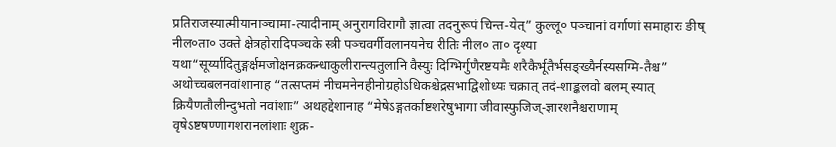प्रतिराजस्यात्मीयानाञ्चामा-त्यादीनाम् अनुरागविरागौ ज्ञात्वा तदनुरूपं चिन्त-येत्” कुल्लू० पञ्चानां वर्गाणां समाहारः ङीष् नील०ता० उक्ते क्षेत्रहोरादिपञ्चके स्त्री पञ्चवर्गीवलानयनेच रीतिः नील० ता० दृश्या यथा“सूर्य्यादितुङ्गर्क्षमजोक्षनक्रकन्धाकुलीरान्त्यतुलानि वैस्युः दिग्भिर्गुणैरष्टयमैः शरैकैर्भूतैर्भसङ्ख्यैर्नस्यसग्मि-तैश्च” अथोच्चबलनवांशानाह “तत्सप्तमं नीचमनेनहीनोग्रहोऽधिकश्चेद्रसभाद्विशोध्यः चक्रात् तदं-शाङ्कलवो बलम् स्यात् क्रियैणतौलीन्दुभतो नवांशाः” अथहद्देशानाह “मेषेऽङ्गतर्काष्टशरेषुभागा जीवास्फुजिज्-ज्ञारशनैश्चराणाम् वृषेऽष्टषण्णागशरानलांशाः शुक्र-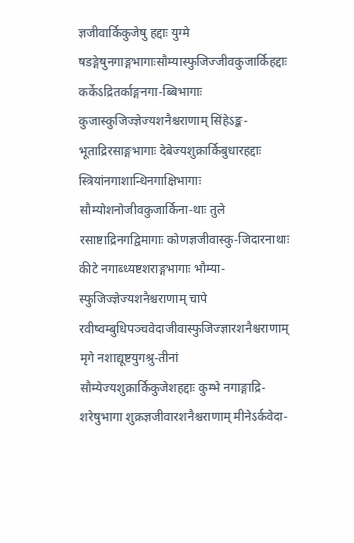ज्ञजीवार्किकुजेषु हद्दाः युग्मे षडङ्गेषुनगाङ्गभागाःसौम्यास्फुजिज्जीवकुजार्किहद्दाः कर्केऽद्रितर्काङ्गनगा-ब्बिभागाः कुजास्कुजिज्ज्ञेज्यशनैश्चराणाम् सिंहेऽङ्क-भूताद्रिरसाङ्गभागाः देबेज्यशुक्रार्किबुधारहद्दाः स्त्रियांनगाशान्धिनगाक्षिभागाः सौम्योशनोजीवकुजार्किना-थाः तुले रसाष्टाद्रिनगद्विमागाः कोणज्ञजीवास्कु-जिदारनाथाः कीटे नगाब्ध्यष्टशराङ्गभागाः भौम्या-स्फुजिज्ज्ञेज्यशनैश्चराणाम् चापे रवीष्वम्बुधिपञ्चवेदाजीवास्फुजिज्ज्ञारशनैश्चराणाम् मृगे नशाद्यूष्टयुगश्रु-तीनां सौम्येज्यशुक्रार्किकुजेशहद्दाः कुम्भे नगाङ्गाद्रि-शरेषुभागा शुक्रज्ञजीवारशनैश्चराणाम् मीनेऽर्कवेदा-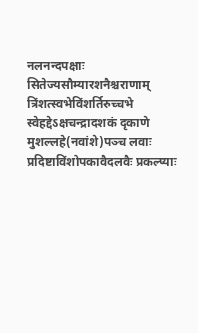नलनन्दपक्षाः सितेज्यसौम्यारशनैश्चराणाम् त्रिंशत्स्वभेविंशर्तिरुच्चभे स्वेहद्देऽक्षचन्द्रादशकं दृकाणे मुशल्लहे(नवांशे)पञ्च लवाः प्रदिष्टाविंशोपकावैदलवैः प्रकल्प्याः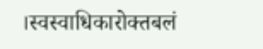।स्वस्वाधिकारोक्तबलं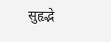सुहृद्भे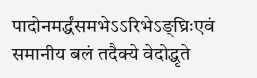पादोनमर्द्धंसमभेऽऽरिभेऽङ्घ्रिःएवं समानीय बलं तदैक्ये वेदोद्धृते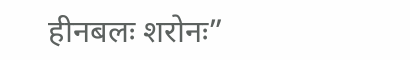हीनबलः शरोनः”